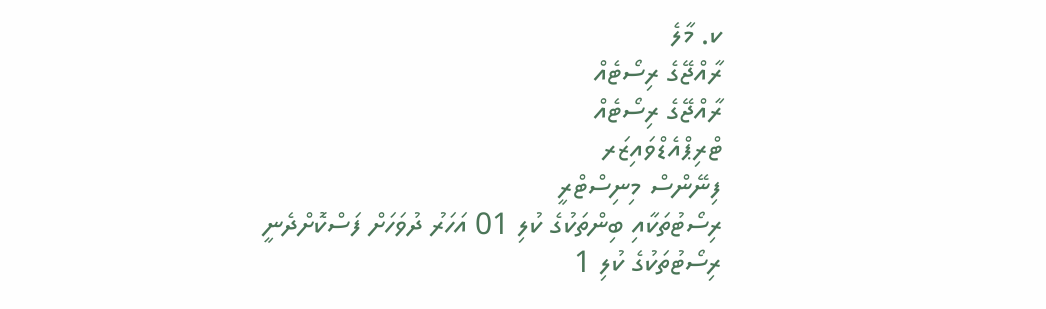ކ. މާލެ
ރާއްޖޭގެ ރިސޯޓެއް
ރާއްޖޭގެ ރިސޯޓެއް
ޓްރިޕްއެޑްވައިޒަރ
ފިނޭންސް މިނިސްޓްރީ
ރިސޯޓުތަކާއި ބިންތަކުގެ ކުލި 01 އަހަރު ދުވަހަށް ފަސްކޮށްދެނީ
ރިސޯޓުތަކުގެ ކުލި 1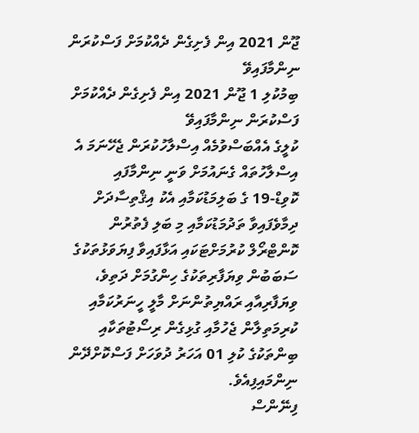ޖޫން 2021 އިން ފެށިގެން ދެއްކުމަށް ފަސްކުރަން ނިންމާފައިވޭ
ބިމުކުލި 1 ޖޫން 2021 އިން ފެށިގެން ދެއްކުމަށް ފަސްކުރަން ނިންމާފައިވޭ
ކުލީގެ އެއްބަސްވުމެއް އިސްލާހުކުރަން ޖެހޭނަމަ އެ އިސްލާހުތައް ގެނައުމަށް ވަނީ ނިންމާފައި
ކޮވިޑް-19 ގެ ބަލިމަޑުކަމާއި އެކު އިޤްތިސާދަށް ދިމާވެފައިވާ ތަދުމަޑުކަމާއި މި ބަލި ފެތުރުން ކޮންޓްރޯލް ކުރުމަށްޓަކައި އަޅާފައިވާ ފިޔަވަޅުތަކުގެ ސަބަބުން ވިޔަފާރިތަކުގެ ހިންގުމަށް ދަތިވެ، ވިޔަފާރިއާއި ރައްޔިތުންނަށް މާލީ ހީނަރުކަމާއި ކުރިމަތިލާން ޖެހުމާއި ގުޅިގެން ރިސޯޓުތަކާއި ބިންތަކުގެ ކުލި 01 އަހަރު ދުވަހަށް ފަސްކޮށްދޭން ނިންމައިފިއެވެ.
ފިނޭންސް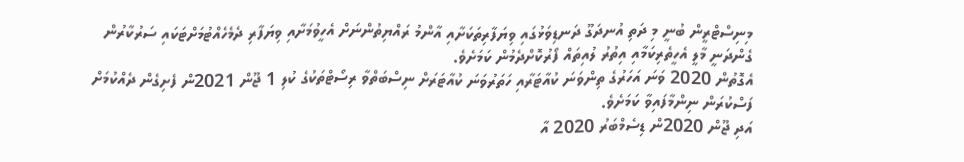މިނިސްޓްރީން ބުނީ މި ދަތި އުނދަގޫ ދަނޑިވަޅުގައި ވިޔަފާރިތަކަށާއި އާންމު ރައްޔިތުންނަށް އެހީވުމަށާއި ވިޔަފާރި ދެމެހެއްޓުމަށްޓަކައި ސަރުކާރުން ގެންދަނީ މާލީ އެހީތެރިކަމާއި އިތުރު ލުއިތައް ފޯރުކޮށްދެމުން ކަމަށެވެ.
އެގޮތުން 2020 ވަނަ އަހަރުގެ ތިންވަނަ ކުއާޓަރާއި ހަތަރުވަނަ ކުއާޓަރަށް ނިސްބަތްވާ ރިސޯޓްތަކުގެ ކުލި 1 ޖޫން 2021ން ފެށިގެން ދެއްކުމަށް ފަސްކުރަން ނިންމާފައިވާ ކަމަށެވެ.
އަދި ޖޫން 2020ން ޑިސެމްބަރު 2020 އާ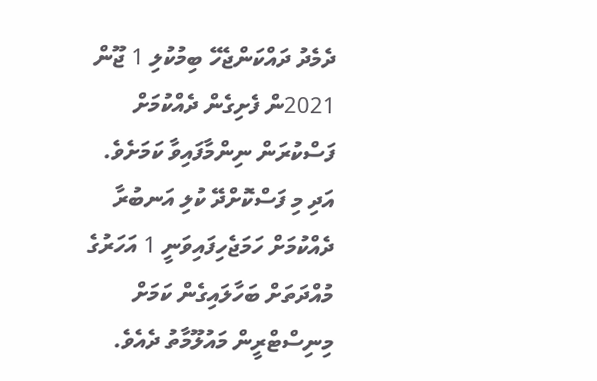ދެމެދު ދައްކަންޖެހޭ ބިމުކުލި 1 ޖޫން 2021ން ފެށިގެން ދެއްކުމަށް ފަސްކުރަން ނިންމާފައިވާ ކަމަށެވެ.
އަދި މި ފަސްކޮށްދޭ ކުލި އަނބުރާ ދެއްކުމަށް ހަމަޖެހިފައިވަނީ 1 އަހަރުގެ މުއްދަތަށް ބަހާލައިގެން ކަމަށް މިނިސްޓްރީން މައުލޫމާތު ދެއެވެ.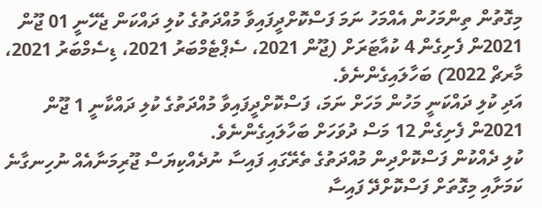މިގޮތުން ތިންމަހުން އެއްމަހު ނަމަ ފަސްކޮށްދީފައިވާ މުއްދަތުގެ ކުލި ދައްކަން ޖެހޭނީ 01 ޖޫން 2021ން ފެށިގެން 4 ކުއާޓަރަށް (ޖޫން 2021، ސެޕްޓެމްބަރު 2021، ޑިސެމްބަރު 2021، މާރޗް 2022) ބަހާލައިގެންނެވެ.
އަދި ކުލި ދައްކަނީ މަހުން މަހަށް ނަމަ، ފަސްކޮށްދީފައިވާ މުއްދަތުގެ ކުލި ދައްކާނީ 1 ޖޫން 2021ން ފެށިގެން 12 މަސް ދުވަހަށް ބަހާލައިގެންނެވެ.
ކުލި ދެއްކުން ފަސްކޮށްދިން މުއްދަތުގެ ތެރޭގައި ފައިސާ ނުދެއްކިޔަސް ޖޫރިމަނާއެއް ނުހިނގާނެ ކަމަށާއި މިގޮތަށް ފަސްކޮށްދޭ ފައިސާ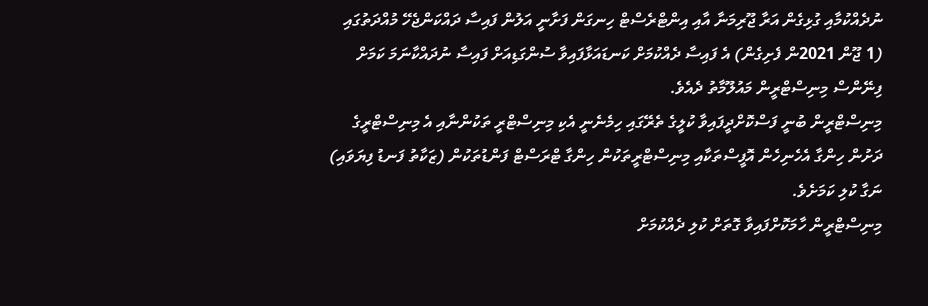ނުދެއްކުމާއި ގުޅިގެން އަރާ ޖޫރިމަނާ އާއި އިންޓްރެސްޓް ހިނގަން ފަށާނީ އަލުން ފައިސާ ދައްކަންޖެހޭ މުއްދަތުގައި (1 ޖޫން 2021ން ފެށިގެން) އެ ފައިސާ ދެއްކުމަށް ކަނޑައަޅާފައިވާ ސުންގަޑިއަށް ފައިސާ ނުދައްކާނަމަ ކަމަށް ފިނޭންސް މިނިސްޓްރީން މައުލޫމާތު ދެއެވެ.
މިނިސްޓްރީން ބުނީ ފަސްކޮށްދީފައިވާ ކުލީގެ ތެރޭގައި ހިމެނެނީ އެކި މިނިސްޓްރީ ތަކުންނާއި އެ މިނިސްޓްރީގެ ދަށުން ހިންގާ އެހެނިހެން އޮފީސްތަކާއި މިނިސްޓްރީތަކުން ހިންގާ ޓްރަސްޓް ފަންޑުތަކުން (ޒަކާތު ފަނޑު ފިޔަވައި) ނަގާ ކުލި ކަމަށެވެ.
މިނިސްޓްރީން ހާމަކޮށްފައިވާ ގޮތަށް ކުލި ދެއްކުމަށް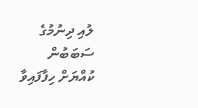ލުއި ދިނުމުގެ ސަބަބުން ކުއްޔަށް ހިފާފައިވާ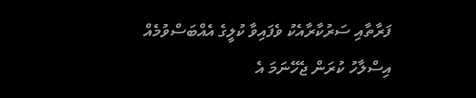ފަރާތާއި ސަރުކާރާއެކު ވެފައިވާ ކުލީގެ އެއްބަސްވުމެއް އިސްލާހު ކުރަން ޖެހޭނަމަ އެ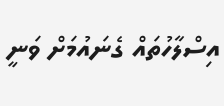އިސްލާހުތައް ގެނައުމަށް ވަނީ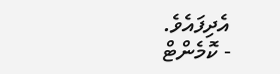އެދިފައެވެ.
- ކޮމެންޓް